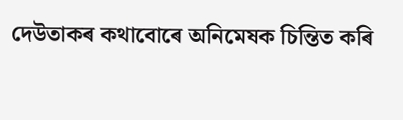দেউতাকৰ কথাবোৰে অনিমেষক চিন্তিত কৰি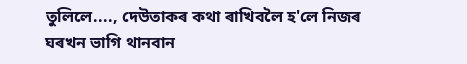তুলিলে...., দেউতাকৰ কথা ৰাখিবলৈ হ'লে নিজৰ ঘৰখন ভাগি থানবান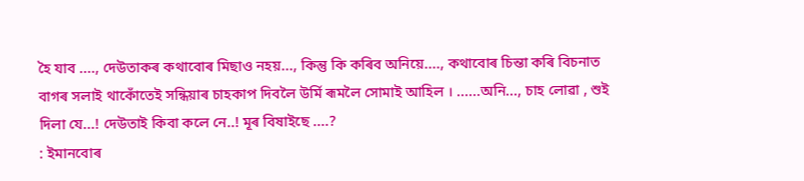হৈ যাব ...., দেউতাকৰ কথাবোৰ মিছাও নহয়..., কিন্তু কি কৰিব অনিয়ে...., কথাবোৰ চিন্তা কৰি বিচনাত বাগৰ সলাই থাকোঁতেই সন্ধিয়াৰ চাহকাপ দিবলৈ উৰ্মি ৰূমলৈ সোমাই আহিল । ......অনি..., চাহ লোৱা , শুই দিলা যে...! দেউতাই কিবা কলে নে..! মূৰ বিষাইছে ....?
: ইমানবোৰ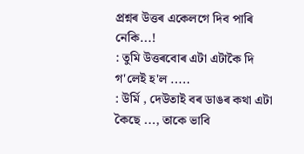প্ৰশ্নৰ উত্তৰ একেলগে দিব পাৰি নেকি...!
: তুমি উত্তৰবোৰ এটা এটাকৈ দি গ'লেই হ'ল .....
: উৰ্মি , দেউতাই বৰ ডাঙৰ কথা এটা কৈছে ..., তাকে ভাবি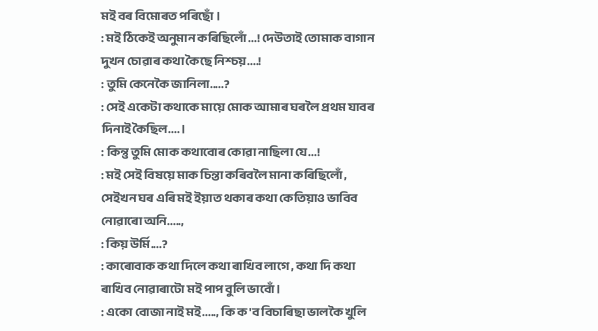মই বৰ বিমোৰত পৰিছোঁ ।
: মই ঠিকেই অনুমান কৰিছিলোঁ ...! দেউতাই তোমাক বাগান দুখন চোৱাৰ কথা কৈছে নিশ্চয়....!
: তুমি কেনেকৈ জানিলা.....?
: সেই একেটা কথাকে মায়ে মোক আমাৰ ঘৰলৈ প্ৰথম যাবৰ দিনাই কৈছিল....।
: কিন্তু তুমি মোক কথাবোৰ কোৱা নাছিলা যে...!
: মই সেই বিষয়ে মাক চিন্তা কৰিবলৈ মানা কৰিছিলোঁ , সেইখন ঘৰ এৰি মই ইয়াত থকাৰ কথা কেতিয়াও ভাবিব নোৱাৰো অনি.....,
: কিয় উৰ্মি....?
: কাৰোবাক কথা দিলে কথা ৰাখিব লাগে , কথা দি কথা ৰাখিব নোৱাৰাটো মই পাপ বুলি ভাবোঁ ।
: একো বোজা নাই মই....., কি ক'ব বিচাৰিছা ভালকৈ খুলি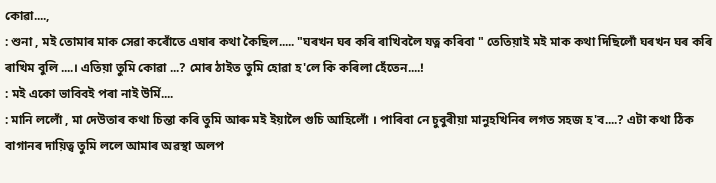কোৱা....,
: শুনা , মই তোমাৰ মাক সেৱা কৰোঁতে এষাৰ কথা কৈছিল..... "ঘৰখন ঘৰ কৰি ৰাখিবলৈ যত্ন কৰিবা " তেতিয়াই মই মাক কথা দিছিলোঁ ঘৰখন ঘৰ কৰি ৰাখিম বুলি ....। এতিয়া তুমি কোৱা ...? মোৰ ঠাইত তুমি হোৱা হ'লে কি কৰিলা হেঁতেন....!
: মই একো ভাবিবই পৰা নাই উৰ্মি....
: মানি ললোঁ , মা দেউতাৰ কথা চিন্তা কৰি তুমি আৰু মই ইয়ালৈ গুচি আহিলোঁ । পাৰিবা নে চুবুৰীয়া মানুহখিনিৰ লগত সহজ হ'ব....? এটা কথা ঠিক বাগানৰ দায়িত্ব তুমি ললে আমাৰ অৱস্থা অলপ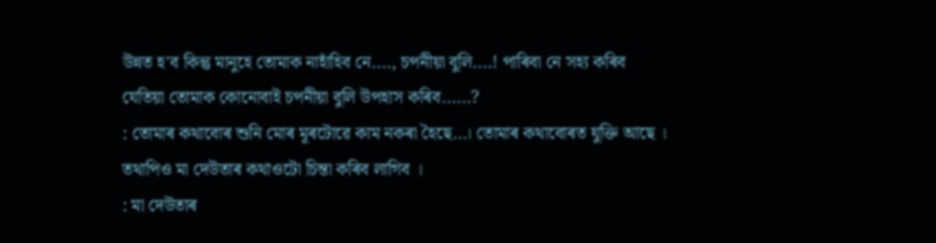উন্নত হ'ব কিন্তু মানুহে তোমাক নাহাঁহিব নে...., চপনীয়া বুলি....! পাৰিবা নে সহ্য কৰিব যেতিয়া তোমাক কোনোবাই চপনীয়া বুলি উপহাস কৰিব......?
: তোমাৰ কথাবোৰ শুনি মোৰ মূৰটোৱে কাম নকৰা হৈছে...। তোমাৰ কথাবোৰত যুক্তি আছে । তথাপিও মা দেউতাৰ কথাওটো চিন্তা কৰিব লাগিব ।
: মা দেউতাৰ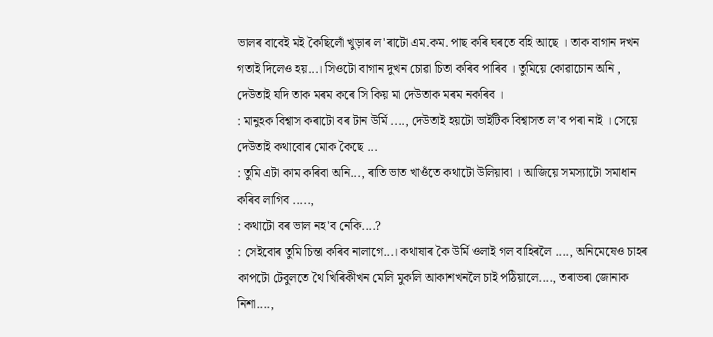ভালৰ বাবেই মই কৈছিলোঁ খুড়াৰ ল'ৰাটো এম.কম. পাছ কৰি ঘৰতে বহি আছে । তাক বাগান দখন গতাই দিলেও হয়...। সিওটো বাগান দুখন চোৱা চিতা কৰিব পাৰিব । তুমিয়ে কোৱাচোন অনি , দেউতাই যদি তাক মৰম কৰে সি কিয় মা দেউতাক মৰম নকৰিব ।
: মানুহক বিশ্বাস কৰাটো বৰ টান উৰ্মি ...., দেউতাই হয়টো ভাইটিক বিশ্বাসত ল'ব পৰা নাই । সেয়ে দেউতাই কথাবোৰ মোক কৈছে ...
: তুমি এটা কাম কৰিবা অনি..., ৰাতি ভাত খাওঁতে কথাটো উলিয়াবা । আজিয়ে সমস্যাটো সমাধান কৰিব লাগিব .....,
: কথাটো বৰ ভাল নহ'ব নেকি....?
: সেইবোৰ তুমি চিন্তা কৰিব নালাগে...। কথাষাৰ কৈ উৰ্মি ওলাই গল বাহিৰলৈ ...., অনিমেষেও চাহৰ কাপটো টেবুলতে থৈ খিৰিকীখন মেলি মুকলি আকাশখনলৈ চাই পঠিয়ালে...., তৰাভৰা জোনাক নিশা....,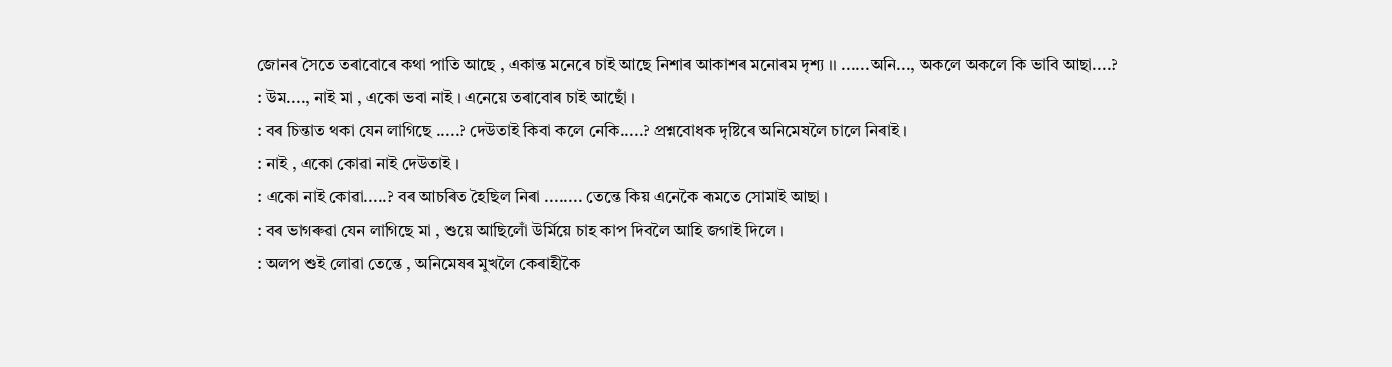জোনৰ সৈতে তৰাবোৰে কথা পাতি আছে , একান্ত মনেৰে চাই আছে নিশাৰ আকাশৰ মনোৰম দৃশ্য ।। ......অনি..., অকলে অকলে কি ভাবি আছা....?
: উম...., নাই মা , একো ভবা নাই । এনেয়ে তৰাবোৰ চাই আছোঁ ।
: বৰ চিন্তাত থকা যেন লাগিছে .....? দেউতাই কিবা কলে নেকি.....? প্ৰশ্নবোধক দৃষ্টিৰে অনিমেষলৈ চালে নিৰাই ।
: নাই , একো কোৱা নাই দেউতাই ।
: একো নাই কোৱা.....? বৰ আচৰিত হৈছিল নিৰা ........ তেন্তে কিয় এনেকৈ ৰূমতে সোমাই আছা ।
: বৰ ভাগৰুৱা যেন লাগিছে মা , শুয়ে আছিলোঁ উৰ্মিয়ে চাহ কাপ দিবলৈ আহি জগাই দিলে ।
: অলপ শুই লোৱা তেন্তে , অনিমেষৰ মুখলৈ কেৰাহীকৈ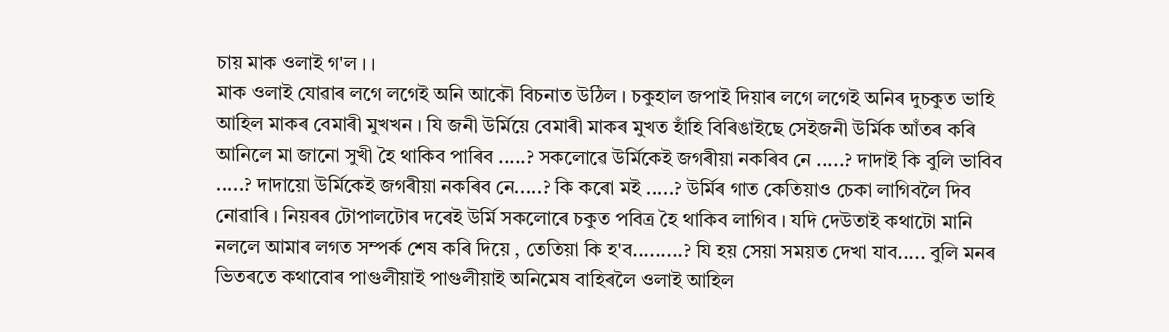চায় মাক ওলাই গ'ল । ।
মাক ওলাই যোৱাৰ লগে লগেই অনি আকৌ বিচনাত উঠিল । চকুহাল জপাই দিয়াৰ লগে লগেই অনিৰ দুচকুত ভাহি আহিল মাকৰ বেমাৰী মুখখন । যি জনী উৰ্মিয়ে বেমাৰী মাকৰ মুখত হাঁহি বিৰিঙাইছে সেইজনী উৰ্মিক আঁতৰ কৰি আনিলে মা জানো সুখী হৈ থাকিব পাৰিব .....? সকলোৱে উৰ্মিকেই জগৰীয়া নকৰিব নে .....? দাদাই কি বুলি ভাবিব .....? দাদায়ো উৰ্মিকেই জগৰীয়া নকৰিব নে.....? কি কৰো মই .....? উৰ্মিৰ গাত কেতিয়াও চেকা লাগিবলৈ দিব নোৱাৰি । নিয়ৰৰ টোপালটোৰ দৰেই উৰ্মি সকলোৰে চকুত পবিত্ৰ হৈ থাকিব লাগিব । যদি দেউতাই কথাটো মানি নললে আমাৰ লগত সম্পৰ্ক শেষ কৰি দিয়ে , তেতিয়া কি হ'ব.........? যি হয় সেয়া সময়ত দেখা যাব..... বুলি মনৰ ভিতৰতে কথাবোৰ পাগুলীয়াই পাগুলীয়াই অনিমেষ বাহিৰলৈ ওলাই আহিল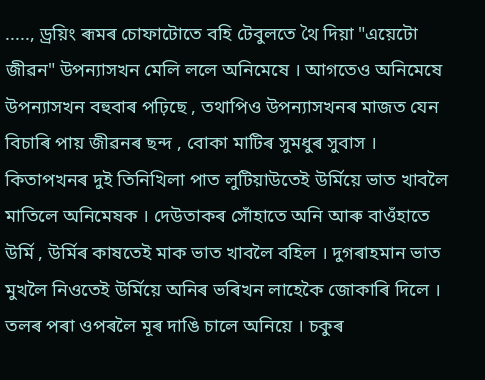....., ড্ৰয়িং ৰূমৰ চোফাটোতে বহি টেবুলতে থৈ দিয়া "এয়েটো জীৱন" উপন্যাসখন মেলি ললে অনিমেষে । আগতেও অনিমেষে উপন্যাসখন বহুবাৰ পঢ়িছে , তথাপিও উপন্যাসখনৰ মাজত যেন বিচাৰি পায় জীৱনৰ ছন্দ , বোকা মাটিৰ সুমধুৰ সুবাস । কিতাপখনৰ দুই তিনিখিলা পাত লুটিয়াউতেই উৰ্মিয়ে ভাত খাবলৈ মাতিলে অনিমেষক । দেউতাকৰ সোঁহাতে অনি আৰু বাওঁহাতে উৰ্মি , উৰ্মিৰ কাষতেই মাক ভাত খাবলৈ বহিল । দুগৰাহমান ভাত মুখলৈ নিওতেই উৰ্মিয়ে অনিৰ ভৰিখন লাহেকৈ জোকাৰি দিলে । তলৰ পৰা ওপৰলৈ মূৰ দাঙি চালে অনিয়ে । চকুৰ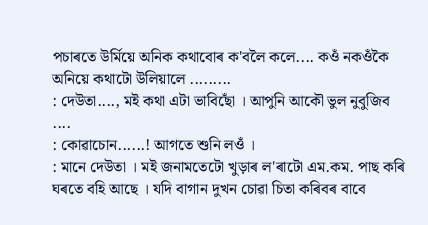পচাৰতে উৰ্মিয়ে অনিক কথাবোৰ ক'বলৈ কলে.... কওঁ নকওঁকৈ অনিয়ে কথাটো উলিয়ালে .........
: দেউতা...., মই কথা এটা ভাবিছোঁ । আপুনি আকৌ ভুল নুবুজিব ....
: কোৱাচোন......! আগতে শুনি লওঁ ।
: মানে দেউতা । মই জনামতেটো খুড়াৰ ল'ৰাটো এম.কম. পাছ কৰি ঘৰতে বহি আছে । যদি বাগান দুখন চোৱা চিতা কৰিবৰ বাবে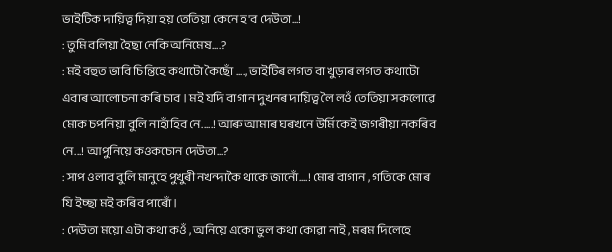ভাইটিক দায়িত্ব দিয়া হয় তেতিয়া কেনে হ'ব দেউতা...!
: তুমি বলিয়া হৈছা নেকি অনিমেষ....?
: মই বহুত ভাবি চিন্তিহে কথাটো কৈছোঁ ...., ভাইটিৰ লগত বা খুড়াৰ লগত কথাটো এবাৰ আলোচনা কৰি চাব । মই যদি বাগান দুখনৰ দায়িত্ব লৈ লওঁ তেতিয়া সকলোৱে মোক চপনিয়া বুলি নাহাঁহিব নে.....! আৰু আমাৰ ঘৰখনে উৰ্মিকেই জগৰীয়া নকৰিব নে...! আপুনিয়ে কওকচোন দেউতা...?
: সাপ ওলাব বুলি মানুহে পুখুৰী নখন্দাকৈ থাকে জানোঁ....! মোৰ বাগান , গতিকে মোৰ যি ইচ্ছা মই কৰিব পাৰোঁ ।
: দেউতা ময়ো এটা কথা কওঁ , অনিয়ে একো ভুল কথা কোৱা নাই , মৰম দিলেহে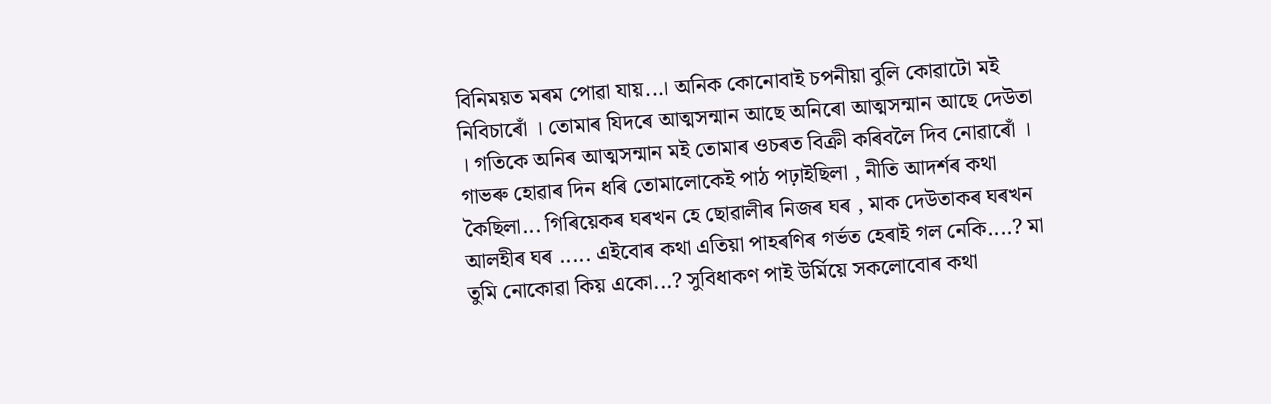বিনিময়ত মৰম পোৱা যায়...। অনিক কোনোবাই চপনীয়া বুলি কোৱাটো মই নিবিচাৰোঁ । তোমাৰ যিদৰে আত্মসন্মান আছে অনিৰো আত্মসন্মান আছে দেউতা । গতিকে অনিৰ আত্মসন্মান মই তোমাৰ ওচৰত বিক্ৰী কৰিবলৈ দিব নোৱাৰোঁ । গাভৰু হোৱাৰ দিন ধৰি তোমালোকেই পাঠ পঢ়াইছিলা , নীতি আদৰ্শৰ কথা কৈছিলা... গিৰিয়েকৰ ঘৰখন হে ছোৱালীৰ নিজৰ ঘৰ , মাক দেউতাকৰ ঘৰখন আলহীৰ ঘৰ ..... এইবোৰ কথা এতিয়া পাহৰণিৰ গৰ্ভত হেৰাই গল নেকি....? মা তুমি নোকোৱা কিয় একো...? সুবিধাকণ পাই উৰ্মিয়ে সকলোবোৰ কথা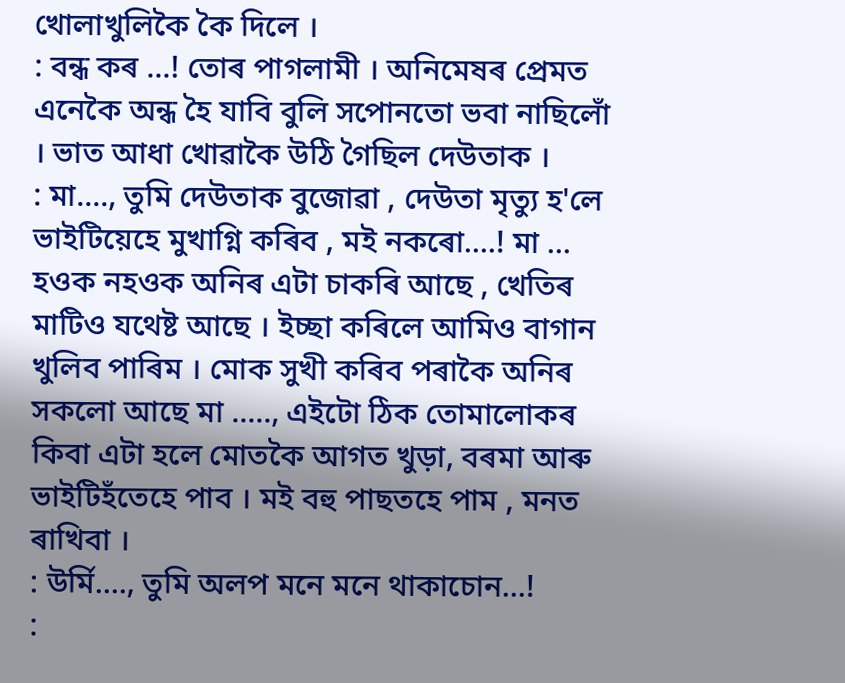খোলাখুলিকৈ কৈ দিলে ।
: বন্ধ কৰ ...! তোৰ পাগলামী । অনিমেষৰ প্ৰেমত এনেকৈ অন্ধ হৈ যাবি বুলি সপোনতো ভবা নাছিলোঁ । ভাত আধা খোৱাকৈ উঠি গৈছিল দেউতাক ।
: মা...., তুমি দেউতাক বুজোৱা , দেউতা মৃত্যু হ'লে ভাইটিয়েহে মুখাগ্নি কৰিব , মই নকৰো....! মা ... হওক নহওক অনিৰ এটা চাকৰি আছে , খেতিৰ মাটিও যথেষ্ট আছে । ইচ্ছা কৰিলে আমিও বাগান খুলিব পাৰিম । মোক সুখী কৰিব পৰাকৈ অনিৰ সকলো আছে মা ....., এইটো ঠিক তোমালোকৰ কিবা এটা হলে মোতকৈ আগত খুড়া, বৰমা আৰু ভাইটিহঁতেহে পাব । মই বহু পাছতহে পাম , মনত ৰাখিবা ।
: উৰ্মি...., তুমি অলপ মনে মনে থাকাচোন...!
: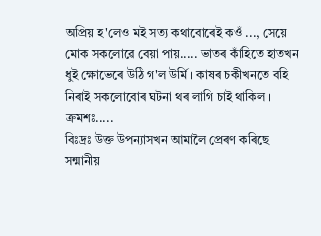অপ্ৰিয় হ'লেও মই সত্য কথাবোৰেই কওঁ ..., সেয়ে মোক সকলোৱে বেয়া পায়..... ভাতৰ কাঁহিতে হাতখন ধুই ক্ষোভেৰে উঠি গ'ল উৰ্মি । কাষৰ চকীখনতে বহি নিৰাই সকলোবোৰ ঘটনা থৰ লাগি চাই থাকিল ।
ক্ৰমশঃ.....
বিঃদ্ৰঃ উক্ত উপন্যাসখন আমালৈ প্ৰেৰণ কৰিছে সন্মানীয়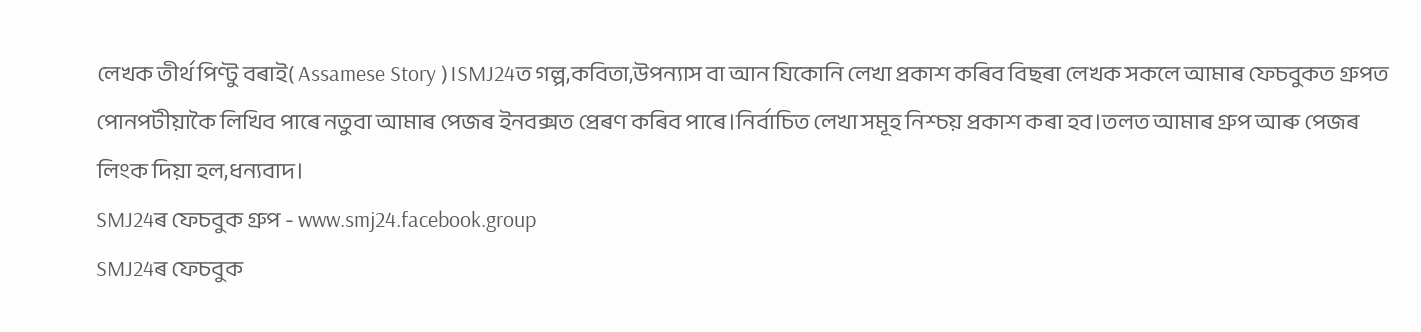লেখক তীৰ্থ পিণ্টু বৰাই( Assamese Story )।SMJ24ত গল্প,কবিতা,উপন্যাস বা আন যিকোনি লেখা প্ৰকাশ কৰিব বিছৰা লেখক সকলে আমাৰ ফেচবুকত গ্ৰুপত পোনপটীয়াকৈ লিখিব পাৰে নতুবা আমাৰ পেজৰ ইনবক্সত প্ৰেৰণ কৰিব পাৰে।নিৰ্বাচিত লেখা সমূহ নিশ্চয় প্ৰকাশ কৰা হব।তলত আমাৰ গ্ৰুপ আৰু পেজৰ লিংক দিয়া হল,ধন্যবাদ।
SMJ24ৰ ফেচবুক গ্ৰুপ - www.smj24.facebook.group
SMJ24ৰ ফেচবুক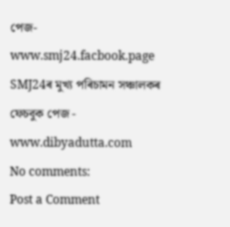পেজ- www.smj24.facbook.page
SMJ24ৰ মুখ্য পৰিচামন সঞ্চালকৰ ফেচবুক পেজ - www.dibyadutta.com
No comments:
Post a Comment